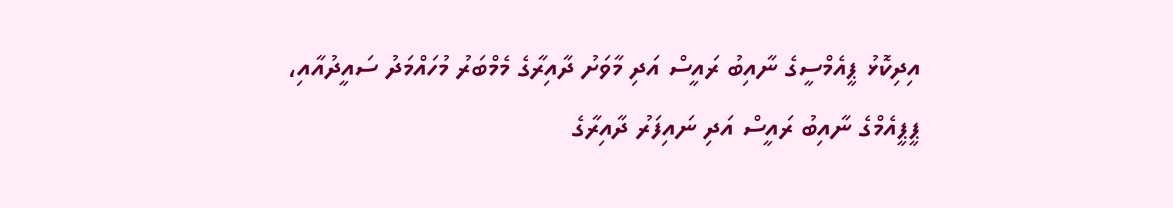އިދިކޮޅު ޕީއެމްސީގެ ނާއިބު ރައީސް އަދި މާވަށު ދާއިރާގެ މެމްބަރު މުހައްމަދު ސައީދުއާއި، ޕީޕީއެމްގެ ނާއިބު ރައީސް އަދި ނައިފަރު ދާއިރާގެ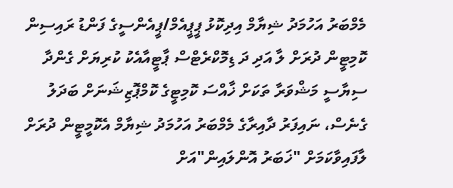މެމްބަރު އަހުމަދު ޝިޔާމް އިދިކޮޅު ޕީޕީއެމް/ޕީއެންސީގެ ފަންޑު ރައިސިން ކޮމިޓީން ދުރަށް ލާ އަދި ދަ ޑިމޮކްރެޓްސް ޕާޓީއާއެކު ކުރިޔަށް ގެންދާ ސިޔާސީ މަޝްވަރާ ތަކަށް ޚާއްސަ ކޮމިޓީގެ ކޮމްޕޮޒިޝަނަށް ބަދަލު ގެނެސް، ނައިފަރު ދާއިރާގެ މެމްބަރު އަހުމަދު ޝިޔާމް އެކޮމީޓީން ދުރަށް ލާފައިވާކަމަށް "ޚަބަރު އޮންލައިން"އަށް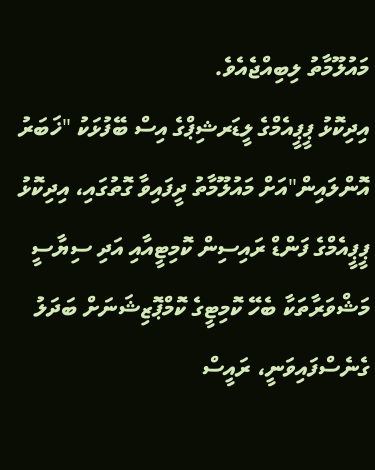މައުލޫމާތު ލިބިއްޖެއެވެ.
އިދިކޮޅު ޕީޕީއެމްގެ ލީޑަރޝިޕްގެ އިސް ބޭފުޅަކު "ޚަބަރު އޮންލައިން"އަށް މައުލޫމާތު ދީފައިވާ ގޮތުގައި، އިދިކޮޅު ޕީޕީއެމްގެ ފަންޑް ރައިސިން ކޮމިޓީއާއި އަދި ސިޔާސީ މަޝްވަރާތަކާ ބެހޭ ކޮމިޓީގެ ކޮމްޕޮޒިޝަނަށް ބަދަލު ގެނެސްފައިވަނީ، ރައީސް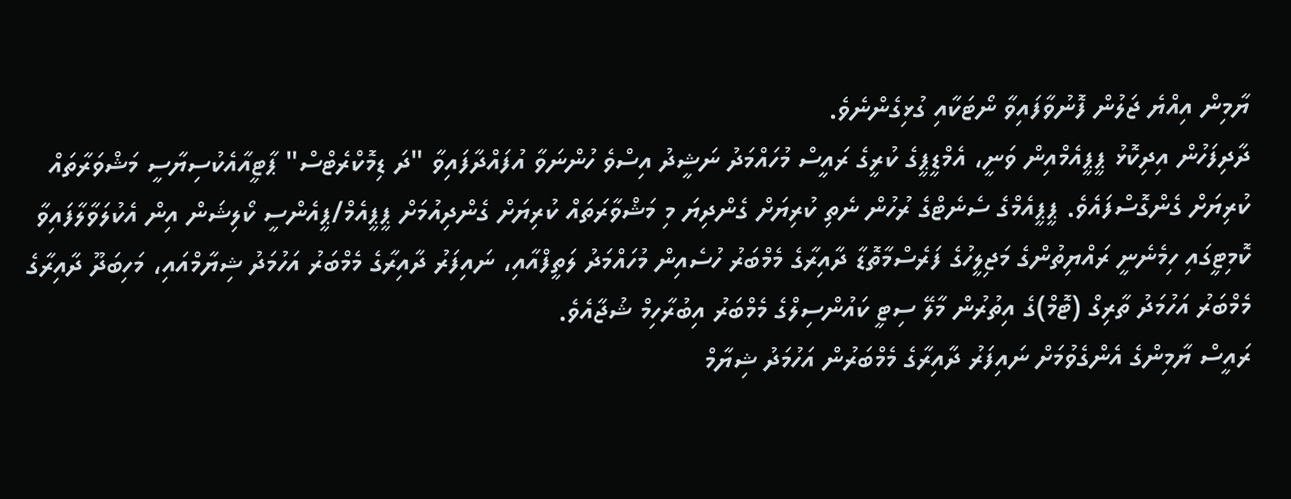ޔާމިން އިއްޔެ ޖަލުން ފޮނުވާފައިވާ ނޯޓަކާއި ގުޅިގެންނެވެ.
ދާދިފަހުން އިދިކޮޅު ޕީޕީއެމްއިން ވަނީ، އެމްޑީޕީގެ ކުރީގެ ރައީސް މުހައްމަދު ނަޝީދު އިސްވެ ހުންނަވާ އުފައްދާފައިވާ "ދަ ޑިމޮކްރެޓްސް" ޕާޓީއާއެކުސިޔާސީ މަޝްވަރާތައް ކުރިޔަށް ގެންގޮސްފައެވެ. ޕީޕީއެމްގެ ސެނެޓްގެ ރުހުން ނެތި ކުރިޔަށް ގެންދިޔަ މި މަޝްވާރަތައް ކުރިޔަށް ގެންދިއުމަށް ޕީޕީއެމް/ޕީއެންސީ ކޯލިޝަން އިން އެކުލަވާލާފައިވާ ކޮމިޓީގައި ހިމެނެނީ ރައްޔިތުންގެ މަޖިލީހުގެ ފަރެސްމާތޮޑާ ދާއިރާގެ މެމްބަރު ހުސެއިން މުހައްމަދު ލަތީފްއާއި، ނައިފަރު ދާއިރާގެ މެމްބަރު އަހުމަދު ޝިޔާމްއައި، މަހިބަދޫ ދާއިރާގެ މެމްބަރު އަހުމަދު ތާރިގް (ޓޮމް)ގެ އިތުރުން މާލޭ ސިޓީ ކައުންސިލްގެ މެމްބަރު އިބުރާހިމް ޝުޖާއެވެ.
ރައީސް ޔާމިންގެ އެންގެވުމަށް ނައިފަރު ދާއިރާގެ މެމްބަރުން އަހުމަދު ޝިޔާމް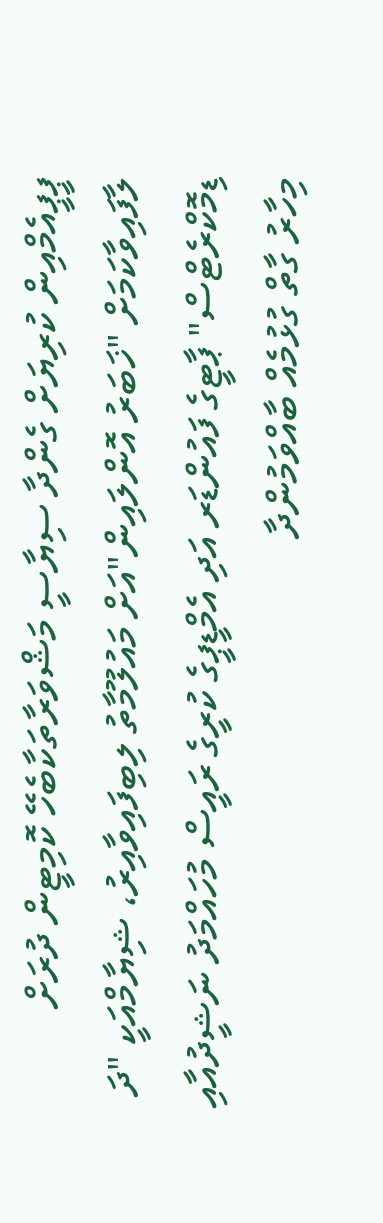ޕީޕީއެމްއިން ކުރިޔަށް ގެންދާ ސިޔާސީ މަޝްވަރާތަކާބެހޭ ކޮމިޓީން ދުރަށް ލާފައިވާކަމަށް "ޚަބަރު އޮންލައިން"އަށް މައުލޫމާތު ލިބިފައިވާއިރު، ޝިޔާމްއަކީ "ދަ ޑިމޮކްރެޓްސް" ޕާޓީގެ ފައުންޑަރ އަދި އެމްޑީޕީގެ ކުރީގެ ރައީސް މުހައްމަދު ނަޝީދުއާއި މިހާރު ގާތް ގުޅުމެއް ބާއްވަމުންދާ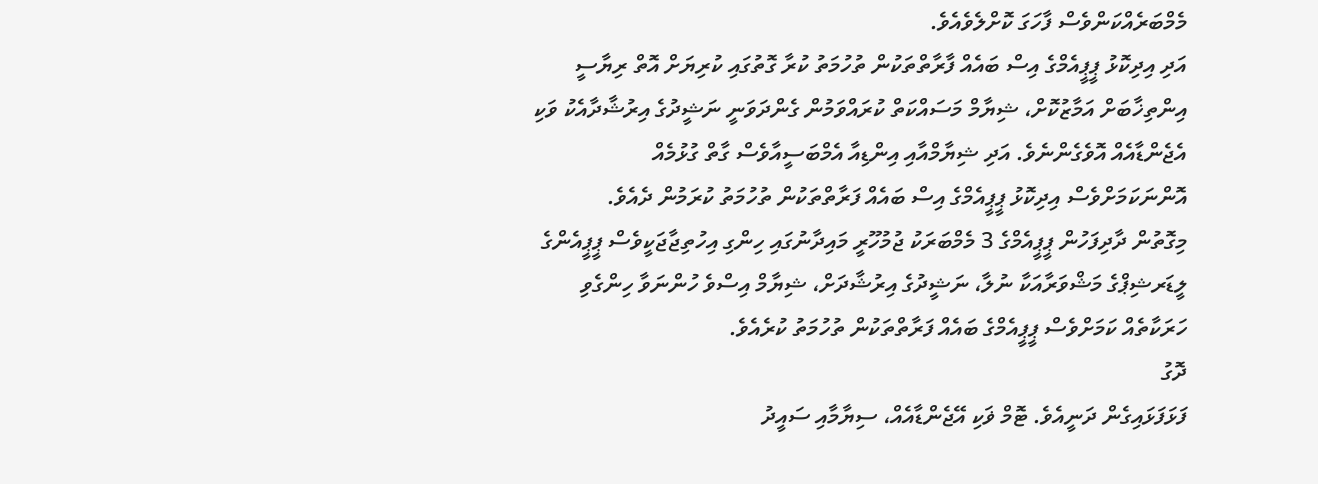މެމްބަރެއްކަންވެސް ފާހަގަ ކޮށްލެވެއެވެ.
އަދި އިދިކޮޅު ޕީޕީއެމްގެ އިސް ބައެއް ފާރާތްތަކުން ތުހުމަތު ކުރާ ގޮތުގައި ކުރިޔަށް އޮތް ރިޔާސީ އިންތިޚާބަށް އަމާޒުކޮށް، ޝިޔާމް މަސައްކަތް ކުރައްވަމުން ގެންދަވަނީ ނަޝީދުގެ އިރުޝާދާއެކު ވަކި އެޖެންޑާއެއް އޮވެގެންނެވެ. އަދި ޝިޔާމްއާއި އިންޑިއާ އެމްބަސީއާވެސް ގާތް ގުޅުމެއް އޮންނަކަމަށްވެސް އިދިކޮޅު ޕީޕީއެމްގެ އިސް ބައެއް ފަރާތްތަކުން ތުހުމަތު ކުރަމުން ދެއެވެ.
މިގޮތުން ދާދިފަހުން ޕީޕީއެމްގެ 3 މެމްބަރަކު ޖުމުހޫރީ މައިދާނުގައި ހިންގި އިހުތިޖާޖަކީވެސް ޕީޕީއެންގެ ލީޑަރޝިޕްގެ މަޝްވަރާއަކާ ނުލާ، ނަޝީދުގެ އިރުޝާދަށް، ޝިޔާމް އިސްވެ ހުންނަވާ ހިންގެވި ހަރަކާތެއް ކަމަށްވެސް ޕީޕީއެމްގެ ބައެއް ފަރާތްތަކުން ތުހުމަތު ކުރެއެވެ.
ދޮގު
ފަޅަފަޅައިގެން ދަނީއެވެ. ޓޮމް ޥަކި އޭޖެންޑާއެއް، ސިޔާމާއި ސައީދު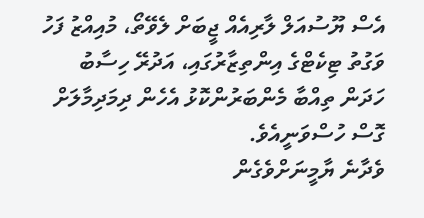އެސް ޔޫސުއަލް ލާރިއެއް ޖީބަށް ލެވޭތޯ، މުއިއްޒު ފަހު ވަގުތު ޓިކެޓްގެ އިންތިޒާރުގައި، އަދުރޭ ހިސާބު ހަދަން ތިއްބާ މެންބަރުންކޮޅު އެހެން ދިމަދިމާލަށް ގޮސް ހުސްވަނީއެވެ.
ވެދާނެ ޔާމީނަށްވެގެން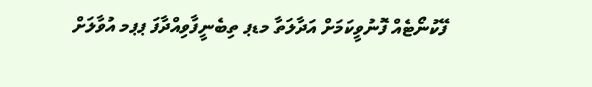ފޭކުނޯޓެއް ފޮނުވީކަމަށް އަދާލަތާ މޑޕ ތިބެނީފާވިއްދާފަ ޕޕމ އުވާލަށް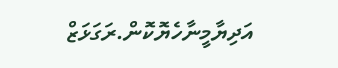އަދިޔާމީނާހެޔޮކޮން.ރަގަޅަޒް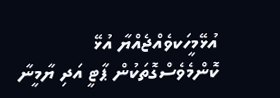އުޅޭމީހަކވެއްޖެއްޔާ އުޅޭ ކޮންމެވެސްގޮތަކުން ޕާޓީ އަދި ޔާމީނާ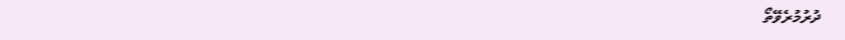ދުރުމުރެވޭތޯ